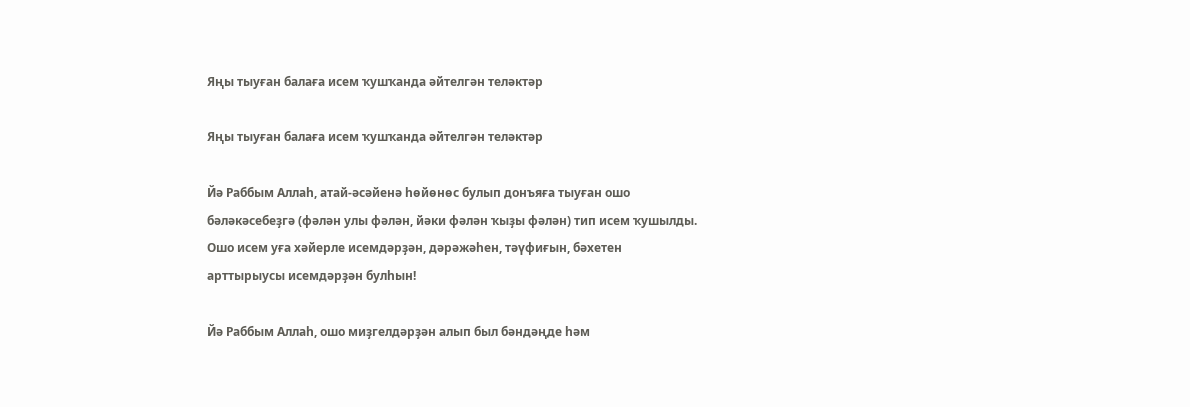Яңы тыуған балаға исем ҡушҡанда әйтелгән теләктәр

Яңы тыуған балаға исем ҡушҡанда әйтелгән теләктәр

Йә Раббым Аллаһ, атай-әсәйенә һөйөнөс булып донъяға тыуған ошо бәләкәсебеҙгә (фәлән улы фәлән, йәки фәлән ҡыҙы фәлән) тип исем ҡушылды. Ошо исем уға хәйерле исемдәрҙән, дәрәжәһен, тәүфиғын, бәхетен арттырыусы исемдәрҙән булһын!

Йә Раббым Аллаһ, ошо миҙгелдәрҙән алып был бәндәңде һәм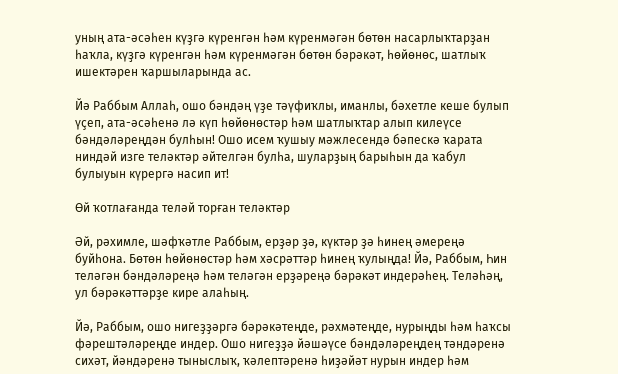уның ата-әсәһен күҙгә күренгән һәм күренмәгән бөтөн насарлыҡтарҙан һаҡла, күҙгә күренгән һәм күренмәгән бөтөн бәрәкәт, һөйөнөс, шатлыҡ ишектәрен ҡаршыларында ас.

Йә Раббым Аллаһ, ошо бәндәң үҙе тәүфиҡлы, иманлы, бәхетле кеше булып үҫеп, ата-әсәһенә лә күп һөйөнөстәр һәм шатлыҡтар алып килеүсе бәндәләреңдән булһын! Ошо исем ҡушыу мәжлесендә бәпескә ҡарата ниндәй изге теләктәр әйтелгән булһа, шуларҙың барыһын да ҡабул булыуын күрергә насип ит!

Өй ҡотлағанда теләй торған теләктәр

Әй, рәхимле, шәфҡәтле Раббым, ерҙәр ҙә, күктәр ҙә һинең әмереңә буйһона. Бөтөн һөйөнөстәр һәм хәсрәттәр һинең ҡулыңда! Йә, Раббым, Һин теләгән бәндәләреңә һәм теләгән ерҙәреңә бәрәкәт индерәһең. Теләһәң, ул бәрәкәттәрҙе кире алаһың.

Йә, Раббым, ошо нигеҙҙәргә бәрәкәтеңде, рәхмәтеңде, нурыңды һәм һаҡсы фәрештәләреңде индер. Ошо нигеҙҙә йәшәүсе бәндәләреңдең тәндәренә сихәт, йәндәренә тыныслыҡ, ҡәлептәренә һиҙәйәт нурын индер һәм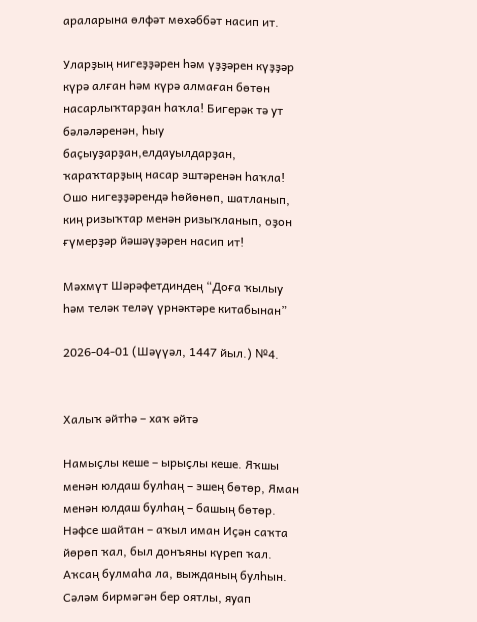араларына өлфәт мөхәббәт насип ит.

Уларҙың нигеҙҙәрен һәм үҙҙәрен күҙҙәр күрә алған һәм күрә алмаған бөтөн насарлыҡтарҙан һаҡла! Бигерәк тә ут бәләләренән, һыу баҫыуҙарҙан,елдауылдарҙан, ҡараҡтарҙың насар эштәренән һаҡла! Ошо нигеҙҙәрендә һөйөнөп, шатланып, киң ризыҡтар менән ризыҡланып, оҙон ғүмерҙәр йәшәүҙәрен насип ит!

Мәхмүт Шәрәфетдиндең “Доға ҡылыу һәм теләк теләү үрнәктәре китабынан”

2026-04-01 (Шәүүәл, 1447 йыл.) №4.


Халыҡ әйтһә – хаҡ әйтә

Намыҫлы кеше – ырыҫлы кеше. Яҡшы менән юлдаш булһаң – эшең бөтөр, Яман менән юлдаш булһаң – башың бөтөр. Нәфсе шайтан – аҡыл иман Иҫән саҡта йөрөп ҡал, был донъяны күреп ҡал. Аҡсаң булмаһа ла, выжданың булһын. Сәләм бирмәгән бер оятлы, яуап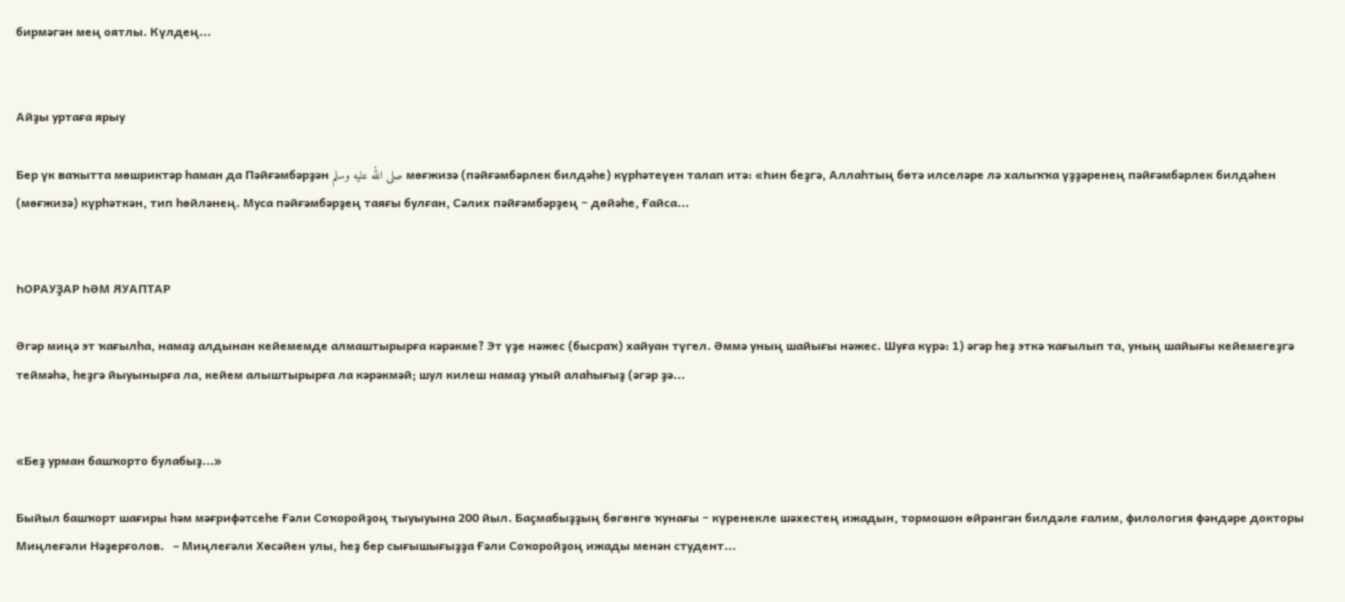бирмәгән мең оятлы. Күлдең...


Айҙы уртаға ярыу

Бер үк ваҡытта мөшриктәр һаман да Пәйғәмбәрҙән صلى الله عليه وسلم мөғжизә (пәйғәмбәрлек билдәһе) күрһәтеүен талап итә: «Һин беҙгә, Аллаһтың бөтә илселәре лә халыҡҡа үҙҙәренең пәйғәмбәрлек билдәһен (мөғжизә) күрһәткән, тип һөйләнең. Муса пәйғәмбәрҙең таяғы булған, Сәлих пәйғәмбәрҙең − дөйәһе, Ғайса...


ҺОРАУҘАР ҺӘМ ЯУАПТАР

Әгәр миңә эт ҡағылһа, намаҙ алдынан кейемемде алмаштырырға кәрәкме? Эт үҙе нәжес (бысраҡ) хайуан түгел. Әммә уның шайығы нәжес. Шуға күрә: 1) әгәр һеҙ эткә ҡағылып та, уның шайығы кейемегеҙгә теймәһә, һеҙгә йыуынырға ла, кейем алыштырырға ла кәрәкмәй; шул килеш намаҙ уҡый алаһығыҙ (әгәр ҙә...


«Беҙ урман башҡорто булабыҙ...»

Быйыл башҡорт шағиры һәм мәғрифәтсеһе Ғәли Соҡоройҙоң тыуыуына 200 йыл. Баҫмабыҙҙың бөгөнгө ҡунағы − күренекле шәхестең ижадын, тормошон өйрәнгән билдәле ғалим, филология фәндәре докторы Миңлеғәли Нәҙерғолов.   – Миңлеғәли Хөсәйен улы, һеҙ бер сығышығыҙҙа Ғәли Соҡоройҙоң ижады менән студент...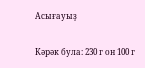Асығауыҙ

Кәрәк була: 230 г он 100 г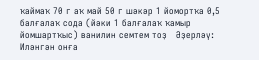ҡаймаҡ 70 г аҡ май 50 г шәкәр 1 йомортҡа 0,5 балғалаҡ сода (йәки 1 балғалаҡ ҡамыр йомшартҡыс) ванилин семтем тоҙ   Әҙерләү: Иләнгән онға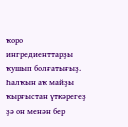ҡоро ингредиенттарҙы ҡушып болғатығыҙ. Һалҡын аҡ майҙы ҡырғыстан үткәрегеҙ ҙә он менән бер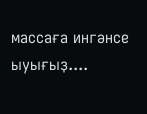массаға ингәнсе ыуығыҙ....